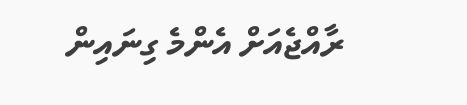ރާއްޖެއަށް އެންމެ ގިނައިން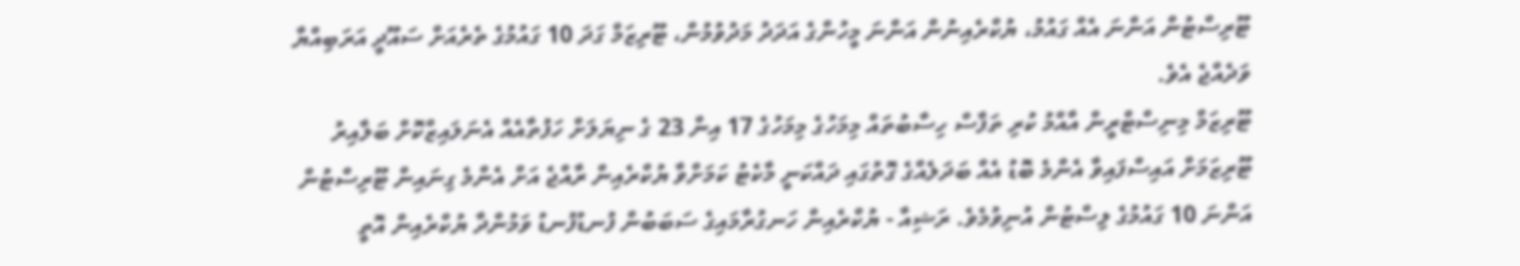ޓޫރިސްޓުން އަންނަ އެއް ގައުމު، ޔުކްރެއިނުން އަންނަ މީހުންގެ އަދަދު މަދުވުމުން، ޓޫރިޒަމް ގަދަ 10 ގައުމުގެ ތެރެއަށް ސައޫދީ އަރަބިއްޔާ ވަދެއްޖެ އެވެ.
ޓޫރިޒަމް މިނިސްޓްރީން އާއްމު ކުރި ތަފާސް ހިސާބުތައް މިމަހުގެ މިމަހުގެ 17 އިން 23 ގެ ނިޔަލަށް ހަފުތާއެއް އެނަލައިޒްކޮށް ބަލާއިރު ޓޫރިޒަމަށް އައިސްފައިވާ އެންމެ ބޮޑު އެއް ބަދަލެއްގެ ގޮތުގައި ދައްކަނީ މާކެޓު ކަމަށްވާ ޔުކްރެއިން ރާއްޖެ އަށް އެންމެ ގިނައިން ޓޫރިސްޓުން އަންނަ 10 ގައުމުގެ ލިސްޓުން އުނިވުމެވެ. ރަޝިއާ - ޔުކްރެއިން ހަނގުރާމައިގެ ސަބަބުން ފުނޑުފުނޑު ވަމުންދާ ޔުކްރެއިން އޮތީ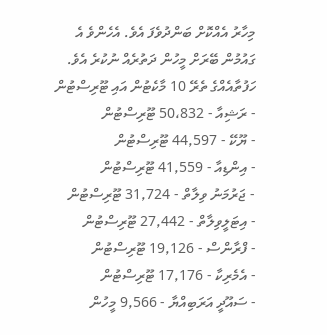މިހާރު އެއްކޮށް ބަންދުވެފަ އެވެ. އެހެންވެ އެ ގައުމުން ބޭރަށް މީހުން ދަތުރެއް ނުކުރެ އެވެ.
ހަފުތާއެއްގެ ތެރޭ 10 މާކެޓުން އައި ޓޫރިސްޓުން
- ރަޝިއާ - 50،832 ޓޫރިސްޓުން
- ޔޫކޭ - 44,597 ޓޫރިސްޓުން
- އިންޑިއާ - 41,559 ޓޫރިސްޓުން
- ޖަރުމަނު ވިލާތް - 31,724 ޓޫރިސްޓުން
- އިޓަލީވިލާތް - 27,442 ޓޫރިސްޓުން
- ފްރާންސް - 19,126 ޓޫރިސްޓުން
- އެމެރިކާ - 17,176 ޓޫރިސްޓުން
- ސައޫދީ އަރަބިއްޔާ - 9,566 މީހުން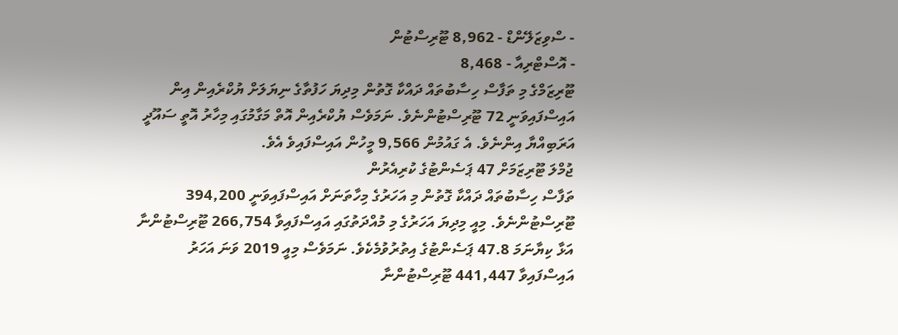- ސްވިޒަލޭންޑް - 8,962 ޓޫރިސްޓުން
- އޮސްޓްރިއާ - 8,468
ޓޫރިޒަމްގެ މި ތަފާސް ހިސާބުތައް ދައްކާ ގޮތުން މިދިޔަ ހަފުތާގެ ނިޔަލަށް ޔުކްރެއިން އިން އައިސްފައިވަނީ 72 ޓޫރިސްޓުންނެވެ. ނަމަވެސް ޔުކްރެއިން އޮތް މަގާމުގައި މިހާރު އޮތީ ސައޫދީ އަރަބިއްޔާ އިންނެވެ. އެ ގައުމުން 9,566 މީހުން އައިސްފައިވެ އެވެ.
ޖުމްލަ ޓޫރިޒަމަށް 47 ޕަސެންޓުގެ ކުރިއެރުން
ތަފާސް ހިސާބުތައް ދައްކާ ގޮތުން މި އަހަރުގެ މިހާތަނަށް އައިސްފައިވަނީ 394,200 ޓޫރިސްޓުންނެވެ. މިއީ މިދިޔަ އަހަރުގެ މި މުއްދަތުގައި އައިސްފައިވާ 266,754 ޓޫރިސްޓުންނާ އަޅާ ކިޔާނަމަ 47.8 ޕަސެންޓުގެ އިތުރުވުމެކެވެ. ނަމަވެސް މިއީ 2019 ވަނަ އަހަރު އައިސްފައިވާ 441,447 ޓޫރިސްޓުންނާ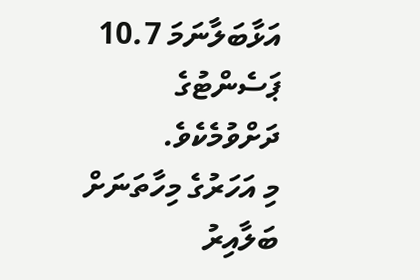އަޅާބަލާނަމަ 10.7 ޕަސެންޓުގެ ދަށްވުމެކެވެ.
މި އަހަރުގެ މިހާތަނަށް ބަލާއިރު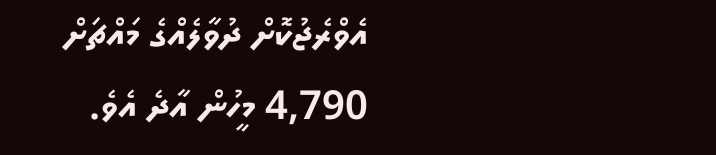އެވްރެޖުކޮށް ދުވާލެއްގެ މައްޗަށް 4,790 މީހުން އާދެ އެވެ.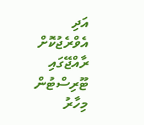އަދި އެވްރެޖުކޮށް ރާއްޖޭގައި ޓޫރިސްޓުން މިހާރު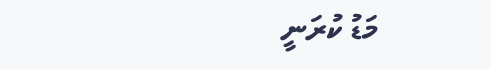މަޑު ކުރަނީ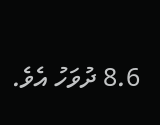8.6 ދުވަހު އެވެ.